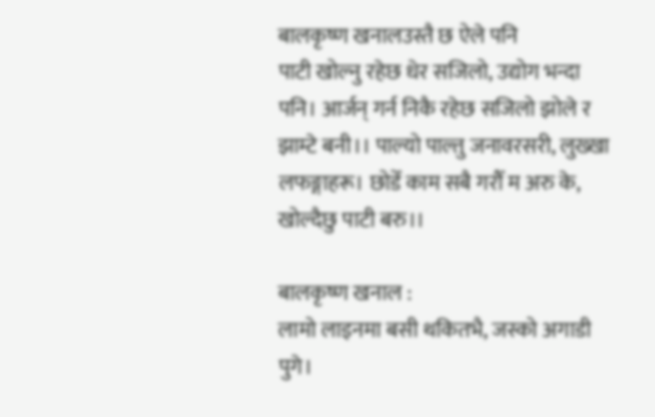बालकृष्ण खनालउस्तै छ ऐले पनि
पाटी खोल्नु रहेछ धेर सजिलो, उद्योग भन्दा पनि। आर्जन् गर्न निकै रहेछ सजिलो झोले र झाम्टे बनी।। पाल्यो पाल्तु जनावरसरी, लुख्खा लफङ्गाहरू। छोडेँ काम सबै गरौँ म अरु के, खोल्दैछु पाटी बरु।।

बालकृष्ण खनाल :
लामो लाइनमा बसी थकितभै, जस्को अगाडी पुगे।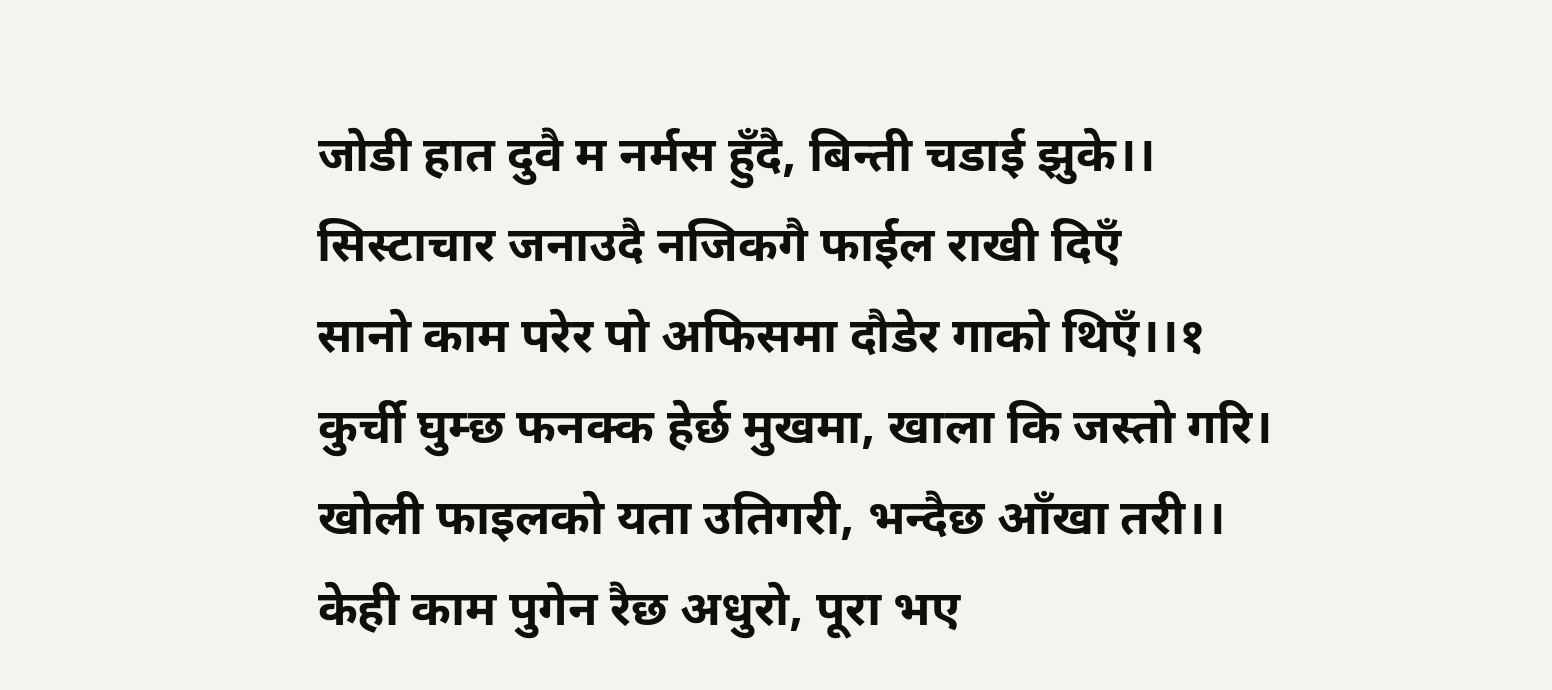जोडी हात दुवै म नर्मस हुँदै, बिन्ती चडाई झुके।।
सिस्टाचार जनाउदै नजिकगै फाईल राखी दिएँ
सानो काम परेर पो अफिसमा दौडेर गाको थिएँ।।१
कुर्ची घुम्छ फनक्क हेर्छ मुखमा, खाला कि जस्तो गरि।
खोली फाइलको यता उतिगरी, भन्दैछ आँखा तरी।।
केही काम पुगेन रैछ अधुरो, पूरा भए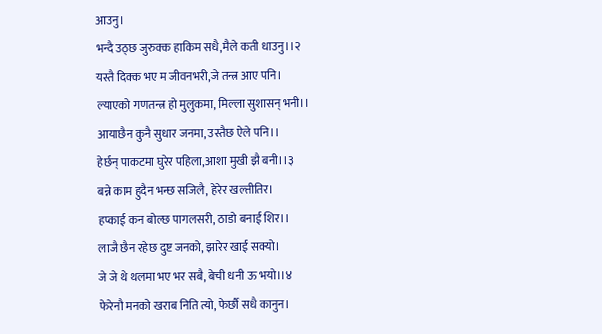आउनु।
भन्दै उठ्छ जुरुक्क हाकिम सधै,मैले कती धाउनु।।२
यस्तै दिक्क भए म जीवनभरी,जे तन्त्र आए पनि।
ल्याएको गणतन्त्र हो मुलुकमा, मिल्ला सुशासन् भनी।।
आयाछैन कुनै सुधार जनमा, उस्तैछ ऐले पनि।।
हेर्छन् पाकटमा घुरेर पहिला,आशा मुखी झै बनी।।३
बन्ने काम हुदैन भन्छ सजिलै, हेरेर खल्तीतिर।
हप्काई कन बोल्छ पागलसरी, ठाडो बनाई शिर।।
लाजै छैन रहेछ दुष्ट जनको, झारेर खाई सक्यो।
जे जे थे थलमा भए भर सबै, बेची धनी ऊ भयो।।४
फेरेनौ मनको खराब निति त्यो, फेर्छौ सधै कानुन।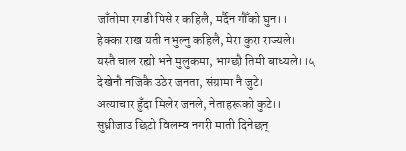जाँतोमा रगडी पिसे र कहिलै, मर्दैन गौँको घुन।।
हेक्का राख यती नभुल्नु कहिलै, मेरा कुरा राज्यले।
यस्तै चाल रह्यो भने मुलुकमा, भाग्छौ तिमी बाध्यले।।५
देखेनौ नजिकै उठेर जनता, संग्रामा नै जुटे।
अत्याचार हुँदा मिलेर जनले, नेताहरूको कुटे।।
सुध्रीजाउ छिटो विलम्व नगरी माती दिनेछन्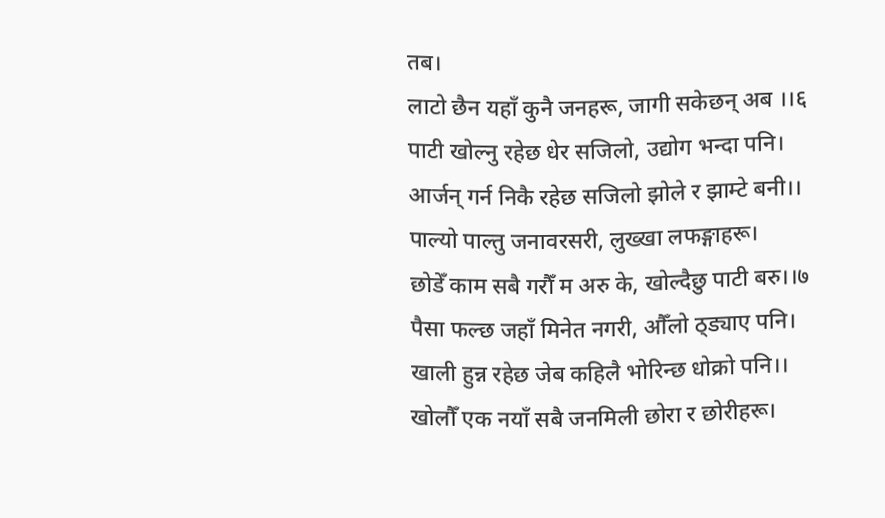तब।
लाटो छैन यहाँ कुनै जनहरू, जागी सकेछन् अब ।।६
पाटी खोल्नु रहेछ धेर सजिलो, उद्योग भन्दा पनि।
आर्जन् गर्न निकै रहेछ सजिलो झोले र झाम्टे बनी।।
पाल्यो पाल्तु जनावरसरी, लुख्खा लफङ्गाहरू।
छोडेँ काम सबै गरौँ म अरु के, खोल्दैछु पाटी बरु।।७
पैसा फल्छ जहाँ मिनेत नगरी, औँलो ठ्ड्याए पनि।
खाली हुन्न रहेछ जेब कहिलै भोरिन्छ धोक्रो पनि।।
खोलौँ एक नयाँ सबै जनमिली छोरा र छोरीहरू।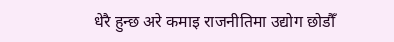धेरै हुन्छ अरे कमाइ राजनीतिमा उद्योग छोडौँ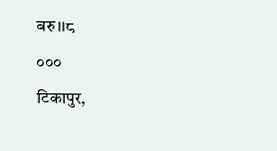बरु।।८
०००
टिकापुर,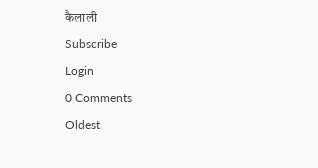कैलाली
Subscribe
Login
0 Comments
Oldest